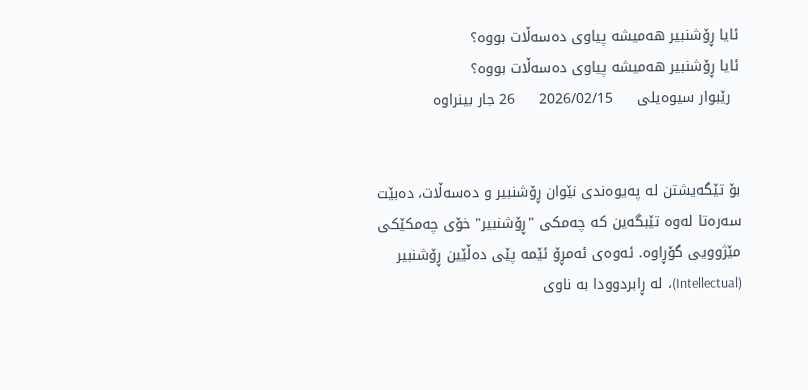ئایا ڕۆشنبیر هەمیشە پیاوی دەسەڵات بووە؟
ئایا ڕۆشنبیر هەمیشە پیاوی دەسەڵات بووە؟
  رێبوار سیوەیلی     2026/02/15     26 جار بینراوە


بۆ تێگەیشتن لە پەیوەندی نێوان ڕۆشنبیر و دەسەڵات، دەبێت سەرەتا لەوە تێبگەین کە چەمکی "ڕۆشنبیر" خۆی چەمکێکی مێژوویی گۆڕاوە. ئەوەی ئەمڕۆ ئێمە پێی دەڵێین ڕۆشنبیر (Intellectual)، لە ڕابردوودا بە ناوی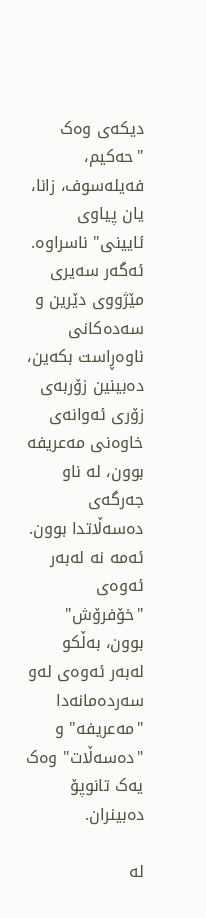دیکەی وەک "حەکیم، فەیلەسوف، زانا، یان پیاوی ئایینی" ناسراوە. ئەگەر سەیری مێژووی دێرین و سەدەکانی ناوەڕاست بکەین، دەبینین زۆربەی زۆری ئەوانەی خاوەنی مەعریفە بوون، لە ناو جەرگەی دەسەڵاتدا بوون. ئەمە نە لەبەر ئەوەی "خۆفرۆش" بوون، بەڵکو لەبەر ئەوەی لەو سەردەمانەدا "مەعریفە" و "دەسەڵات" وەک یەک تانوپۆ دەبینران.

لە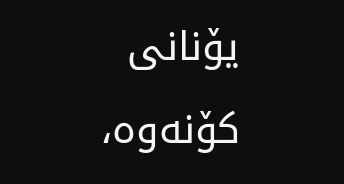یۆنانی کۆنەوە،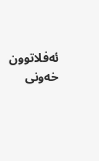ئەفلاتوون خەونی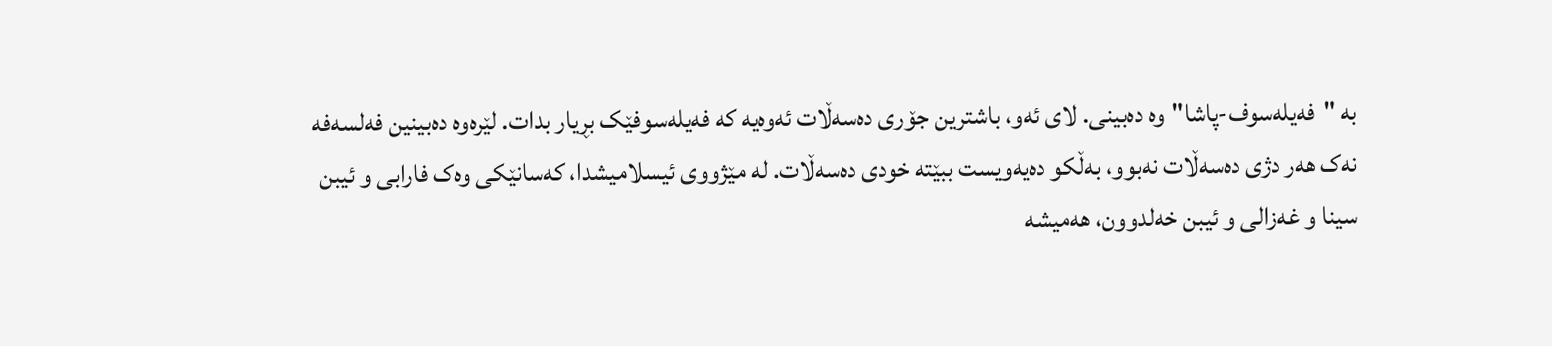بە "فەیلەسوف-پاشا"وە دەبینی. لای ئەو، باشترین جۆری دەسەڵات ئەوەیە کە فەیلەسوفێک بڕیار بدات. لێرەوە دەبینین فەلسەفە نەک هەر دژی دەسەڵات نەبوو، بەڵکو دەیەویست ببێتە خودی دەسەڵات. لە مێژووی ئیسلامیشدا، کەسانێکی وەک فارابی و ئیبن سینا و غەزالی و ئیبن خەلدوون، هەمیشە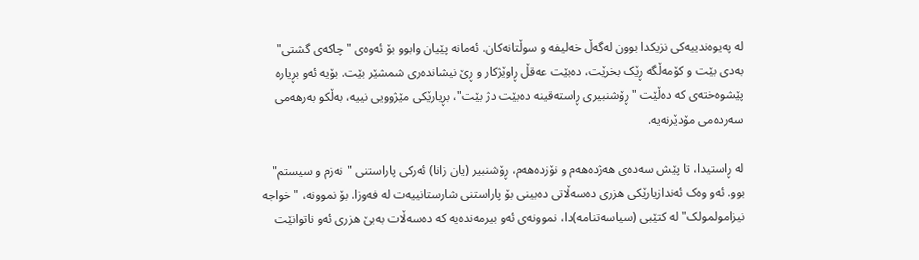لە پەیوەندییەکی نزیکدا بوون لەگەڵ خەلیفە و سوڵتانەکان. ئەمانە پێیان وابوو بۆ ئەوەی "چاکەی گشتی" بەدی بێت و کۆمەڵگە ڕێک بخرێت، دەبێت عەقڵ ڕاوێژکار و ڕێ نیشاندەری شمشێر بێت. بۆیە ئەو بڕیارە پێشوەختەی کە دەڵێت "ڕۆشنبیری ڕاستەقینە دەبێت دژ بێت"، بڕیارێکی مێژوویی نییە، بەڵکو بەرهەمی سەردەمی مۆدێرنەیە.

لە ڕاستیدا، تا پێش سەدەی هەژدەهەم و نۆزدەهەم، ڕۆشنبیر (یان زانا) ئەرکی پاراستنی "نەزم و سیستم" بوو. ئەو وەک ئەندازیارێکی هزرى دەسەڵاتی دەبینی بۆ پاراستنی شارستانییەت لە فەوزا. بۆ نموونە، "خواجە نیزامولمولک" لە کتێبی (سیاسەتنامە)دا، نموونەی ئەو بیرمەندەیە کە دەسەڵات بەبێ هزرى ئەو ناتوانێت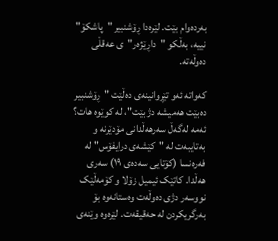بەردەوام بێت. لێرەدا ڕۆشنبیر "پاشکۆ" نییە، بەڵکو "داڕێژەر"ی عەقڵی دەوڵەتە.

کەواتە ئەو تێڕوانینەی دەڵێت "ڕۆشنبیر دەبێت هەمیشە دژ بێت"، لە کوێوە هات؟ ئەمە لەگەڵ سەرهەڵدانی مۆدێرنە و بەتایبەت لە "کێشەی درایفۆس" لە فەرەنسا (کۆتایی سەدەی ١٩) سەری هەڵدا. کاتێک ئیمیل زۆلا و کۆمەڵێک نووسەر دژی دەوڵەت وەستانەوە بۆ بەرگریکردن لە حەقیقەت. لێرەوە وێنەی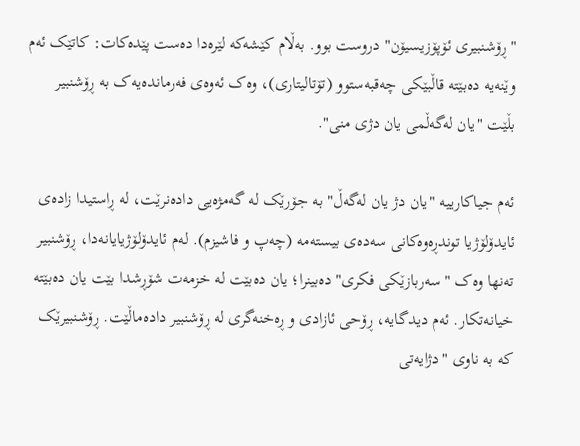"ڕۆشنبیری ئۆپۆزیسیۆن" دروست بوو. بەڵام کێشەکە لێرەدا دەست پێدەکات: کاتێک ئەم وێنەیە دەبێتە قاڵبێکی چەقبەستوو (تۆتالیتاری)، وەک ئەوەی فەرماندەیەک بە ڕۆشنبیر بڵێت "یان لەگەڵمی یان دژی منی".

ئەم جیاکارییە "یان دژ یان لەگەڵ" بە جۆرێک لە گەمژەیی دادەنرێت، لە ڕاستیدا زادەی ئایدۆلۆژیا توندڕەوەکانی سەدەی بیستەمە (چەپ و فاشیزم). لەم ئایدۆلۆژیایانەدا، ڕۆشنبیر تەنها وەک "سەربازێکی فکری" دەبینرا؛ یان دەبێت لە خزمەت شۆڕشدا بێت یان دەبێتە خیانەتکار. ئەم دیدگایە، ڕۆحی ئازادی و ڕەخنەگری لە ڕۆشنبیر دادەماڵێت. ڕۆشنبیرێک کە بە ناوی "دژایەتی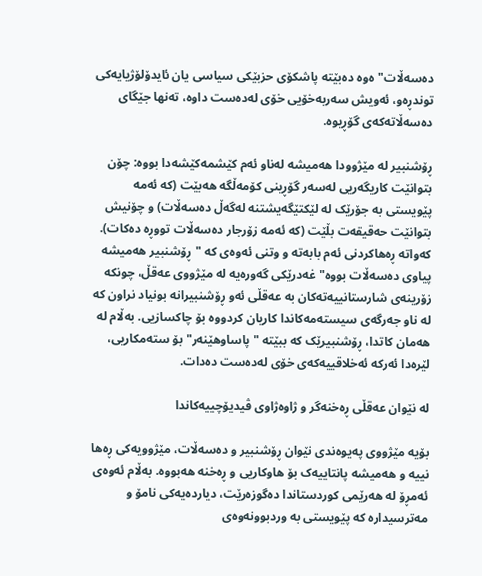دەسەڵات"ەوە دەبێتە پاشکۆی حزبێکی سیاسی یان ئایدۆلۆژیایەکی توندڕەو، ئەویش سەربەخۆیی خۆی لەدەست داوە، تەنها جێگای دەسەڵاتەکەی گۆڕیوە.

ڕۆشنبیر لە مێژوودا هەمیشە لەناو ئەم کێشمەکێشەدا بووە: چۆن بتوانێت کاریگەریی لەسەر گۆڕینی کۆمەڵگە هەبێت (کە ئەمە پێویستی بە جۆرێک لە لێکتێگەیشتنە لەگەڵ دەسەڵات) و چۆنیش بتوانێت حەقیقەت بڵێت (کە ئەمە زۆرجار دەسەڵات تووڕە دەکات). کەواتە ڕەهاکردنی ئەم بابەتە و وتنی ئەوەی کە "ڕۆشنبیر هەمیشە پیاوی دەسەڵات بووە" غەدرێکی گەورەیە لە مێژووی عەقڵ، چونکە زۆرینەی شارستانییەتەکان بە عەقڵی ئەو ڕۆشنبیرانە بونیاد نراون کە لە ناو جەرگەی سیستەمەکاندا کاریان کردووە بۆ چاکسازیی. بەڵام لە هەمان کاتدا، ڕۆشنبیرێک کە ببێتە "پاساوهێنەر" بۆ ستەمکاریی، لێرەدا ئەرکە ئەخلاقییەکەی خۆی لەدەست دەدات.

لە نێوان عەقڵی ڕەخنەگر و ژاوەژاوی ڤیدیۆچییەکاندا

بۆیە مێژووی پەیوەندی نێوان ڕۆشنبیر و دەسەڵات، مێژوویەکی ڕەها نییە و هەمیشە پانتاییەک بۆ هاوکاریی و ڕەخنە هەبووە. بەڵام ئەوەی ئەمڕۆ لە هەرێمی کوردستاندا دەگوزەرێت، دیاردەیەکی نامۆ و مەترسیدارە کە پێویستی بە وردبوونەوەی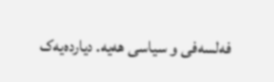فەلسەفی و سیاسی هەیە. دیاردەیەک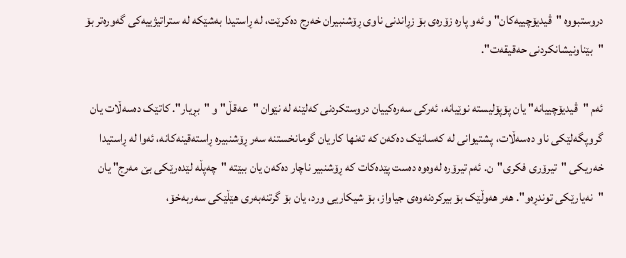دروستبووە "ڤیدیۆچییەکان" و ئەو پارە زۆرەی بۆ زڕاندنی ناوی ڕۆشنبیران خەرج دەکرێت، لە ڕاستیدا بەشێکە لە ستراتیژییەکی گەورەتر بۆ "بێناونیشانکردنی حەقیقەت".

ئەم "ڤیدیۆچییانە" یان پۆپۆلیستە نوێیانە، ئەرکی سەرەکییان دروستکردنی کەلێنە لە نێوان "عەقڵ" و "بڕیار". کاتێک دەسەڵات یان گروپگەلێکی ناو دەسەڵات، پشتیوانی لە کەسانێک دەکەن کە تەنها کاریان گومانخستنە سەر ڕۆشنبیرە ڕاستەقینەکانە، ئەوا لە ڕاستیدا خەریکی "تیرۆری فکری"ن. ئەم تیرۆرە لەوەوە دەست پێدەکات کە ڕۆشنبیر ناچار دەکەن یان ببێتە "چەپڵە لێدەرێکی بێ مەرج" یان "نەیارێکی توندڕەو". هەر هەوڵێک بۆ بیرکردنەوەی جیاواز، بۆ شیکاریی ورد، یان بۆ گرتنەبەری هێڵێکی سەربەخۆ،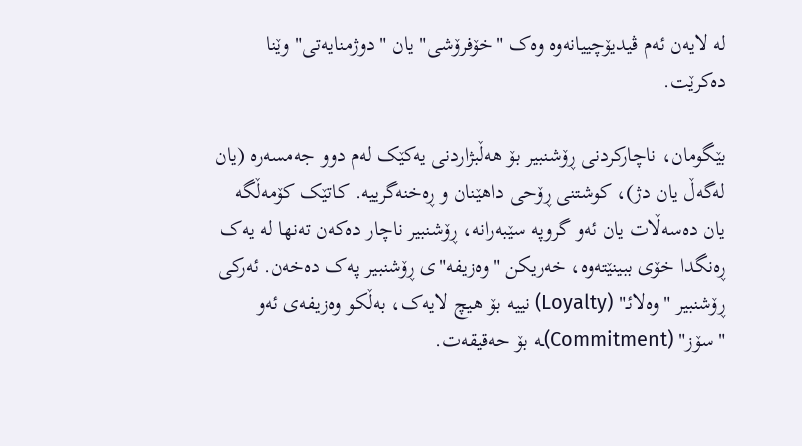لە لایەن ئەم ڤیدیۆچییانەوە وەک "خۆفرۆشی" یان "دوژمنایەتی" وێنا دەکرێت.

بێگومان، ناچارکردنی ڕۆشنبیر بۆ هەڵبژاردنی یەکێک لەم دوو جەمسەرە (یان لەگەڵ یان دژ)، کوشتنی ڕۆحی داهێنان و ڕەخنەگرییە. کاتێک کۆمەڵگە یان دەسەڵات یان ئەو گروپە سێبەرانە، ڕۆشنبیر ناچار دەکەن تەنها لە یەک ڕەنگدا خۆی ببینێتەوە، خەریکن "وەزیفە"ی ڕۆشنبیر پەک دەخەن. ئەرکی ڕۆشنبیر "وەلائـ" (Loyalty) نییە بۆ هیچ لایەک، بەڵکو وەزیفەی ئەو "سۆز" (Commitment)ـە بۆ حەقیقەت.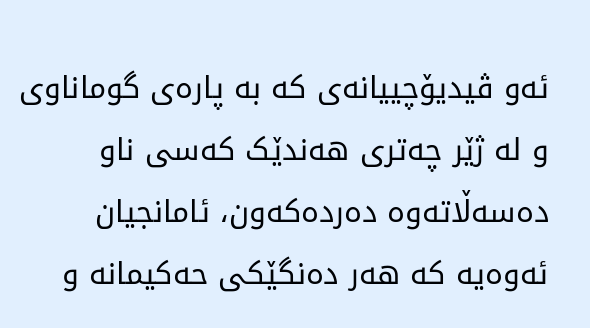ئەو ڤیدیۆچییانەی کە بە پارەی گوماناوی و لە ژێر چەتری هەندێک کەسی ناو دەسەڵاتەوە دەردەکەون، ئامانجیان ئەوەیە کە هەر دەنگێکی حەکیمانە و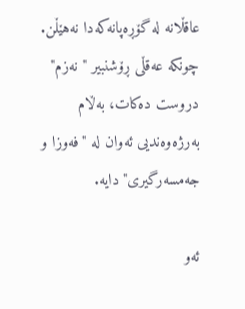عاقڵانە لە گۆڕەپانەکەدا نەهێڵن. چونکە عەقڵی ڕۆشنبیر "نەزم" دروست دەکات، بەڵام بەرژەوەندیی ئەوان لە "فەوزا و جەمسەرگیری"دایە.

ئەو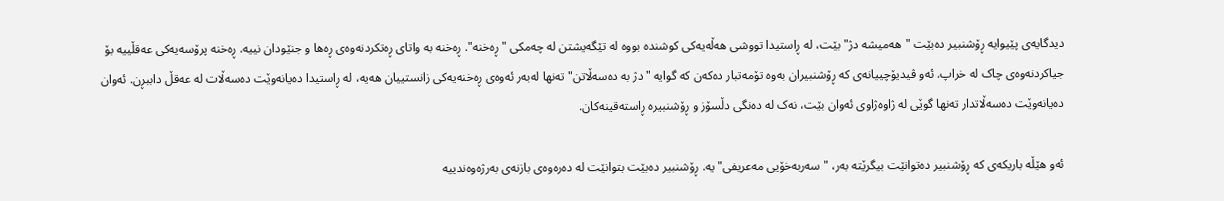دیدگایەی پێیوایە ڕۆشنبیر دەبێت "هەمیشە دژ" بێت، لە ڕاستیدا تووشی هەڵەیەکی کوشندە بووە لە تێگەیشتن لە چەمکی "ڕەخنە". ڕەخنە بە واتای ڕەتکردنەوەی ڕەها و جنێودان نییە. ڕەخنە پرۆسەیەکی عەقڵییە بۆ جیاکردنەوەی چاک لە خراپ. ئەو ڤیدیۆچییانەی کە ڕۆشنبیران بەوە تۆمەتبار دەکەن کە گوایە "دژ بە دەسەڵاتن" تەنها لەبەر ئەوەی ڕەخنەیەکی زانستییان هەیە، لە ڕاستیدا دەیانەوێت دەسەڵات لە عەقڵ داببڕن. ئەوان دەیانەوێت دەسەڵاتدار تەنها گوێی لە ژاوەژاوی ئەوان بێت، نەک لە دەنگی دڵسۆز و ڕۆشنبیرە ڕاستەقینەکان.

ئەو هێڵە باریکەی کە ڕۆشنبیر دەتوانێت بیگرێتە بەر، "سەربەخۆیی مەعریفی"یە. ڕۆشنبیر دەبێت بتوانێت لە دەرەوەی بازنەی بەرژەوەندییە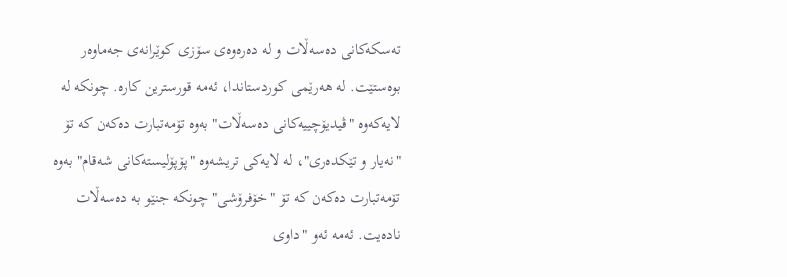تەسکەکانی دەسەڵات و لە دەرەوەی سۆزی کوێرانەی جەماوەر بوەستێت. لە هەرێمی کوردستاندا، ئەمە قورسترین کارە. چونکە لە لایەکەوە "ڤیدیۆچییەکانی دەسەڵات" بەوە تۆمەتبارت دەکەن کە تۆ "نەیار و تێکدەری"، لە لایەکی تریشەوە "پۆپۆلیستەکانی شەقام" بەوە تۆمەتبارت دەکەن کە تۆ "خۆفرۆشی" چونکە جنێو بە دەسەڵات نادەیت. ئەمە ئەو "داوی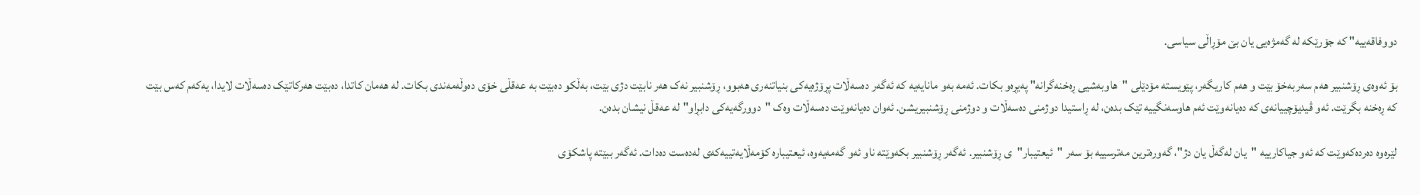دووفاقەییە" کە جۆرێکە لە گەمژەیی یان بێ مۆڕاڵی سیاسی.

بۆ ئەوەی ڕۆشنبیر هەم سەربەخۆ بێت و هەم کاریگەر، پێویستە مۆدێلی "هاوبەشیی ڕەخنەگرانە" پەیڕەو بکات. ئەمە بەو مانایەیە کە ئەگەر دەسەڵات پڕۆژەیەکی بنیاتنەری هەبوو، ڕۆشنبیر نەک هەر نابێت دژی بێت، بەڵکو دەبێت بە عەقڵی خۆی دەوڵەمەندی بکات. لە هەمان کاتدا، دەبێت هەرکاتێک دەسەڵات لایدا، یەکەم کەس بێت کە ڕەخنە بگرێت. ئەو ڤیدیۆچییانەی کە دەیانەوێت ئەم هاوسەنگییە تێک بدەن، لە ڕاستیدا دوژمنی دەسەڵات و دوژمنی ڕۆشنبیریشن. ئەوان دەیانەوێت دەسەڵات وەک "دوورگەیەکی دابڕاو" لە عەقڵ نیشان بدەن.

لێرەوە دەردەکەوێت کە ئەو جیاکارییە "یان لەگەڵ یان دژ"، گەورەترین مەترسییە بۆ سەر "ئیعتیبار"ی ڕۆشنبیر. ئەگەر ڕۆشنبیر بکەوێتە ناو ئەو گەمەیەوە، ئیعتیبارە کۆمەڵایەتییەکەی لەدەست دەدات. ئەگەر ببێتە پاشکۆی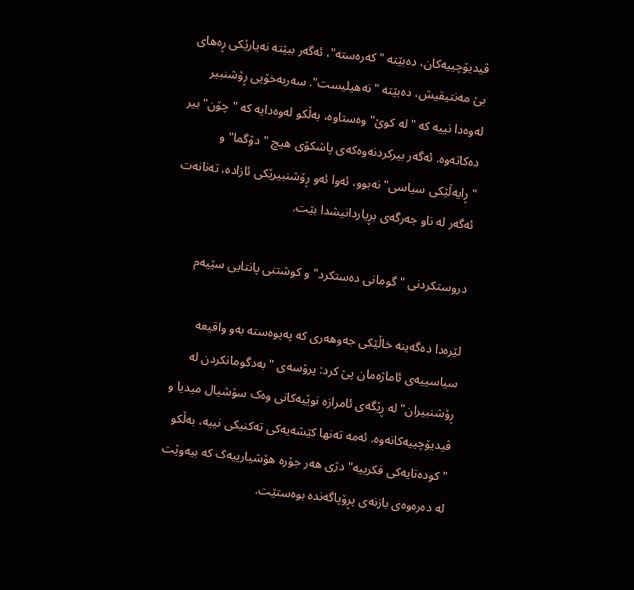ڤیدیۆچییەکان، دەبێتە "کەرەستە"، ئەگەر ببێتە نەیارێکی ڕەهای بێ مەنتیقیش، دەبێتە "نەهیلیست". سەربەخۆیی ڕۆشنبیر لەوەدا نییە کە "لە کوێ" وەستاوە، بەڵکو لەوەدایە کە "چۆن" بیر دەکاتەوە. ئەگەر بیرکردنەوەکەی پاشکۆی هیچ "دۆگما" و "ڕایەڵێکى سیاسی" نەبوو، ئەوا ئەو ڕۆشنبیرێکی ئازادە، تەنانەت ئەگەر لە ناو جەرگەی بڕیاردانیشدا بێت.

دروستکردنی "گومانی دەستکرد" و کوشتنی پانتایی سێیەم

لێرەدا دەگەینە خاڵێکی جەوهەری کە پەیوەستە بەو واقیعە سیاسییەی ئاماژەمان پێ کرد: پرۆسەی "بەدگومانکردن لە ڕۆشنبیران" لە ڕێگەی ئامرازە نوێیەکانی وەک سۆشیال میدیا و ڤیدیۆچییەکانەوە. ئەمە تەنها کێشەیەکی تەکنیکی نییە، بەڵکو "کودەتایەکی فکرییە" دژی هەر جۆرە هۆشیارییەک کە بیەوێت لە دەرەوەی بازنەی پڕۆپاگەندە بوەستێت.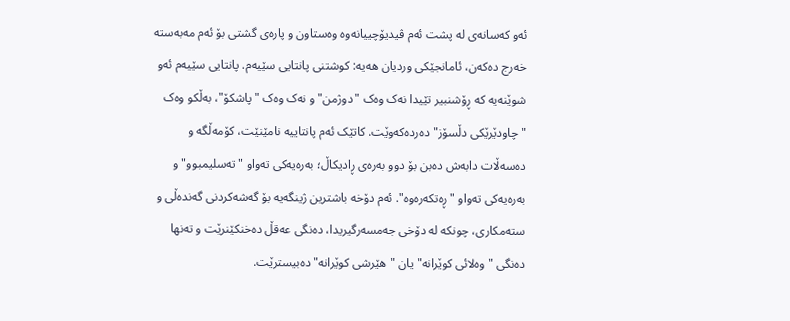ئەو کەسانەی لە پشت ئەم ڤیدیۆچییانەوە وەستاون و پارەی گشتی بۆ ئەم مەبەستە خەرج دەکەن، ئامانجێکی وردیان هەیە: کوشتنی پانتایی سێیەم. پانتایی سێیەم ئەو شوێنەیە کە ڕۆشنبیر تێیدا نەک وەک "دوژمن" و نەک وەک "پاشکۆ"، بەڵکو وەک "چاودێرێکی دڵسۆز" دەردەکەوێت. کاتێک ئەم پانتاییە نامێنێت، کۆمەڵگە و دەسەڵات دابەش دەبن بۆ دوو بەرەی ڕادیکاڵ؛ بەرەیەکی تەواو "تەسلیمبوو" و بەرەیەکی تەواو "ڕەتکەرەوە". ئەم دۆخە باشترین ژینگەیە بۆ گەشەکردنی گەندەڵی و ستەمکاری، چونکە لە دۆخی جەمسەرگیریدا، دەنگی عەقڵ دەخنکێنرێت و تەنها دەنگی "وەلائی کوێرانە" یان "هێرشی کوێرانە" دەبیسترێت.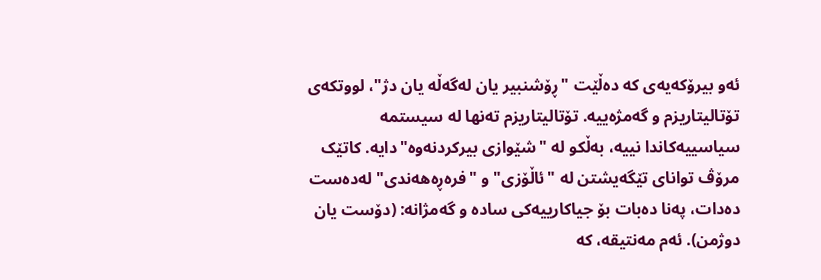ئەو بیرۆکەیەی کە دەڵێت "ڕۆشنبیر یان لەگەڵە یان دژ"، لووتکەی تۆتالیتاریزم و گەمژەییە. تۆتالیتاریزم تەنها لە سیستمە سیاسییەکاندا نییە، بەڵکو لە "شێوازی بیرکردنەوە"دایە. کاتێک مرۆڤ توانای تێگەیشتن لە "ئاڵۆزی" و "فرەڕەهەندی" لەدەست دەدات، پەنا دەبات بۆ جیاکارییەکی سادە و گەمژانە: (دۆست یان دوژمن). ئەم مەنتیقە، کە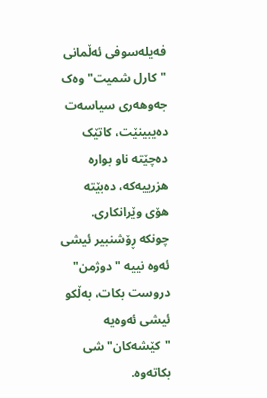فەیلەسوفی ئەڵمانی "کارل شمیت" وەک جەوهەری سیاسەت دەیبینێت، کاتێک دەچێتە ناو بوارە هزرییەکە، دەبێتە هۆی وێرانکاری. چونکە ڕۆشنبیر ئیشی ئەوە نییە "دوژمن" دروست بکات، بەڵکو ئیشی ئەوەیە "کێشەکان" شی بکاتەوە.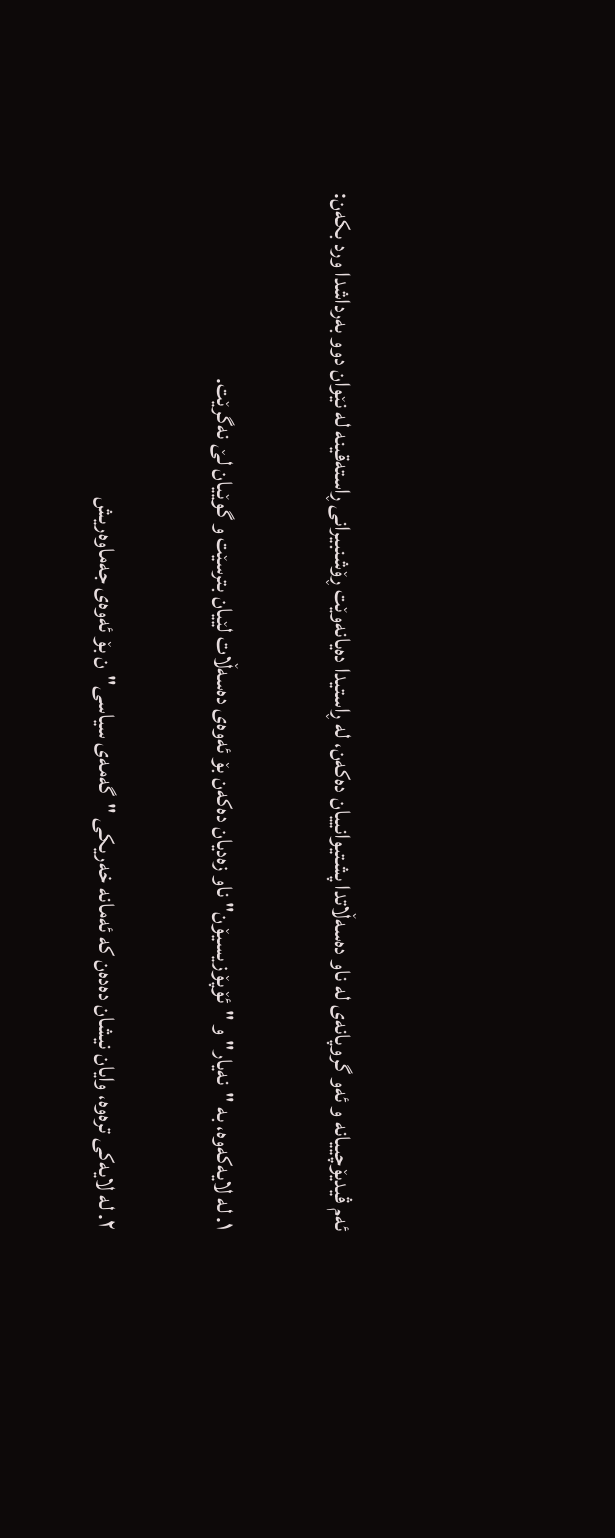ئەم ڤیدیۆچییانە و ئەو گروپانەی لە ناو دەسەڵاتدا پشتیوانییان دەکەن، لە ڕاستیدا دەیانەوێت ڕۆشنبیرانی ڕاستەقینە لە نێوان دوو بەرداشدا ورد بکەن:

١. لە لایەکەوە، بە "نەیار" و "ئۆپۆزیسیۆن" ناو زەدیان دەکەن بۆ ئەوەی دەسەڵات لێیان بترسێت و گوێیان لێ نەگرێت.

٢. لە لایەکی ترەوە، وایان نیشان دەدەن کە ئەمانە خەریکی "گەمەى سیاسی"ن بۆ ئەوەی جەماوەریش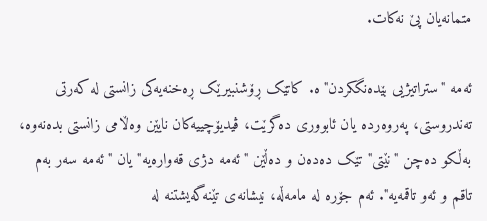متمانەیان پێ نەکات.

ئەمە "ستراتیژیی بێدەنگکردن"ە. کاتێک ڕۆشنبیرێک ڕەخنەیەکی زانستی لە کەرتی تەندروستی، پەروەردە یان ئابووری دەگرێت، ڤیدیۆچییەکان نایێن وەڵامی زانستی بدەنەوە، بەڵکو دەچن "نێتی" تێک دەدەن و دەڵێن "ئەمە دژی قەوارەیە" یان "ئەمە سەر بەم تاقم و ئەو تاقمەیە". ئەم جۆرە لە مامەڵە، نیشانەی تێنەگەیشتنە لە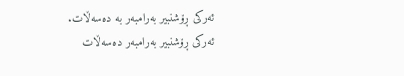ئەرکی ڕۆشنبیر بەرامبەر بە دەسەڵات. ئەرکی ڕۆشنبیر بەرامبەر دەسەڵات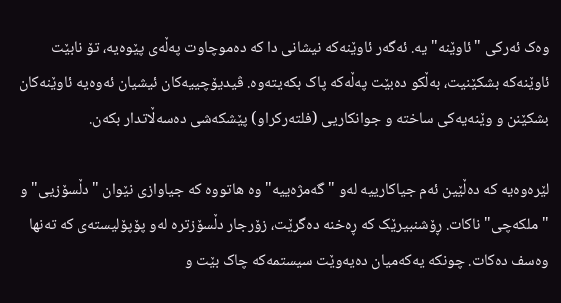وەک ئەرکی "ئاوێنە"یە. ئەگەر ئاوێنەکە نیشانی دا کە دەموچاوت پەڵەی پێوەیە، تۆ نابێت ئاوێنەکە بشکێنیت، بەڵکو دەبێت پەڵەکە پاک بکەیتەوە. ڤیدیۆچییەکان ئیشیان ئەوەیە ئاوێنەکان بشکێنن و وێنەیەکی ساختە و جوانکاریی (فلتەرکراو) پێشکەشی دەسەڵاتدار بکەن.

لێرەوەیە کە دەڵێین ئەم جیاکارییە لەو "گەمژەییە"وە هاتووە کە جیاوازی نێوان "دڵسۆزیی" و "ملکەچی" ناکات. ڕۆشنبیرێک کە ڕەخنە دەگرێت، زۆرجار دڵسۆزترە لەو پۆپۆلیستەی کە تەنها وەسف دەکات. چونکە یەکەمیان دەیەوێت سیستمەکە چاک بێت و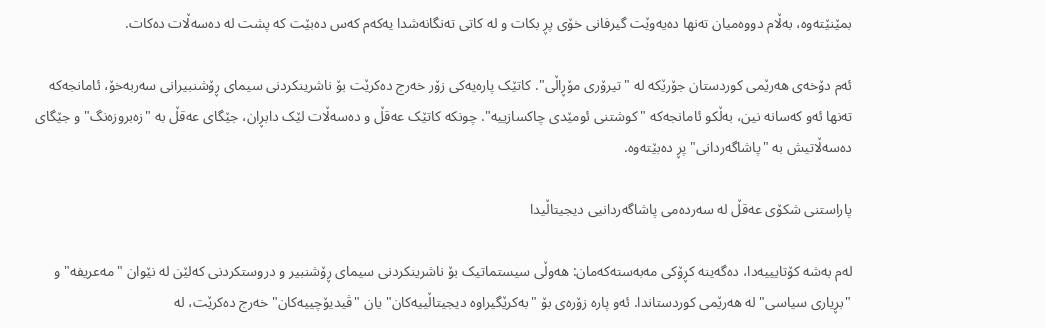بمێنێتەوە، بەڵام دووەمیان تەنها دەیەوێت گیرفانی خۆی پڕ بکات و لە کاتی تەنگانەشدا یەکەم کەس دەبێت کە پشت لە دەسەڵات دەکات.

ئەم دۆخەی هەرێمی کوردستان جۆرێکە لە "تیرۆری مۆڕاڵی". کاتێک پارەیەکی زۆر خەرج دەکرێت بۆ ناشرینکردنی سیمای ڕۆشنبیرانی سەربەخۆ، ئامانجەکە تەنها ئەو کەسانە نین، بەڵکو ئامانجەکە "کوشتنی ئومێدی چاکسازییە". چونکە کاتێک عەقڵ و دەسەڵات لێک دابڕان، جێگای عەقڵ بە "زەبروزەنگ" و جێگای دەسەڵاتیش بە "پاشاگەردانی" پڕ دەبێتەوە.

پاراستنی شکۆی عەقڵ لە سەردەمی پاشاگەردانیی دیجیتاڵیدا

لەم بەشە کۆتایییەدا، دەگەینە کڕۆکی مەبەستەکەمان: هەوڵی سیستماتیک بۆ ناشرینکردنی سیمای ڕۆشنبیر و دروستکردنی کەلێن لە نێوان "مەعریفە" و "بڕیاری سیاسی" لە هەرێمی کوردستاندا. ئەو پارە زۆرەی بۆ "بەکرێگیراوە دیجیتاڵییەکان" یان "ڤیدیۆچییەکان" خەرج دەکرێت، لە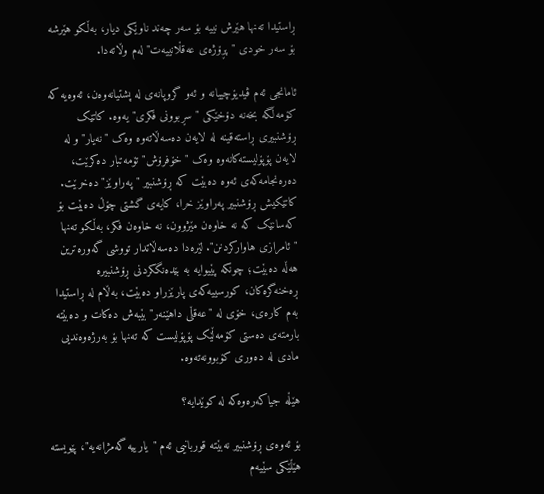ڕاستیدا تەنها هێرش نییە بۆ سەر چەند ناوێکی دیار، بەڵکو هێرشە بۆ سەر خودی "پڕۆژەی عەقڵانییەت" لەم وڵاتەدا.

ئامانجی ئەم ڤیدیۆچییانە و ئەو گروپانەی لە پشتیانەوەن، ئەوەیە کە کۆمەڵگە بخەنە دۆخێکی "سڕبوونی فکری"یەوە. کاتێک ڕۆشنبیری ڕاستەقینە لە لایەن دەسەڵاتەوە وەک "نەیار" و لە لایەن پۆپۆلیستەکانەوە وەک "خۆفرۆش" تۆمەتبار دەکرێت، دەرەنجامەکەی ئەوە دەبێت کە ڕۆشنبیر "پەراوێز" دەخرێت. کاتێکیش ڕۆشنبیر پەراوێز خرا، کایەی گشتی چۆڵ دەبێت بۆ کەسانێک کە نە خاوەن مێژوون، نە خاوەن فکر، بەڵکو تەنها "ئامرازی هاوارکردنن". لێرەدا دەسەڵاتدار تووشی گەورەترین هەڵە دەبێت؛ چونکە پێیوایە بە بێدەنگکردنی ڕۆشنبیرە ڕەخنەگرەکان، کورسییەکەی پارێزراو دەبێت، بەڵام لە ڕاستیدا بەم کارەی، خۆی لە "عەقڵی داهێنەر" بێبەش دەکات و دەبێتە بارمتەی دەستی کۆمەڵێک پۆپۆلیست کە تەنها بۆ بەرژەوەندیی مادی لە دەوری کۆبوونەتەوە.

هێڵە جیاکەرەوەکە لە کوێدایە؟

بۆ ئەوەی ڕۆشنبیر نەبێتە قوربانیی ئەم "یارییە گەمژانەیە"، پێویستە هێڵێکی سێیەم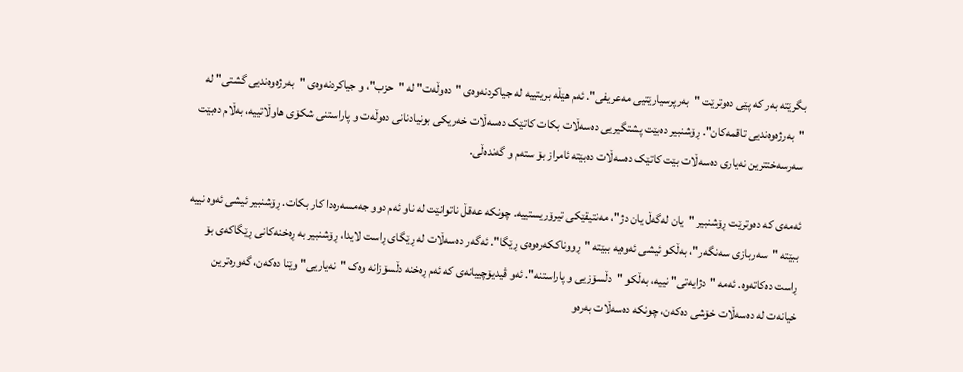بگرێتە بەر کە پێی دەوترێت "بەرپرسیارێتیی مەعریفی". ئەم هێڵە بریتییە لە جیاکردنەوەی "دەوڵەت" لە "حزب"، و جیاکردنەوەی "بەرژەوەندیی گشتی" لە "بەرژەوەندیی تاقمەکان". ڕۆشنبیر دەبێت پشتگیریی دەسەڵات بکات کاتێک دەسەڵات خەریکی بونیادنانی دەوڵەت و پاراستنی شکۆی هاوڵاتییە، بەڵام دەبێت سەرسەختترین نەیاری دەسەڵات بێت کاتێک دەسەڵات دەبێتە ئامراز بۆ ستەم و گەندەڵی.

ئەمەی کە دەوترێت ڕۆشنبیر "یان لەگەڵ یان دژ"، مەنتیقێکی تیرۆریستییە. چونکە عەقڵ ناتوانێت لە ناو ئەم دوو جەمسەرەدا کار بکات. ڕۆشنبیر ئیشی ئەوە نییە ببێتە "سەربازی سەنگەر"، بەڵکو ئیشی ئەوەیە ببێتە "ڕووناککەرەوەی ڕێگا". ئەگەر دەسەڵات لە ڕێگای ڕاست لایدا، ڕۆشنبیر بە ڕەخنەکانی ڕێگاکەی بۆ ڕاست دەکاتەوە. ئەمە "دژایەتی" نییە، بەڵکو "دڵسۆزیی و پاراستنە". ئەو ڤیدیۆچییانەی کە ئەم ڕەخنە دڵسۆزانە وەک "نەیاریی" وێنا دەکەن، گەورەترین خیانەت لە دەسەڵات خۆشی دەکەن، چونکە دەسەڵات بەرەو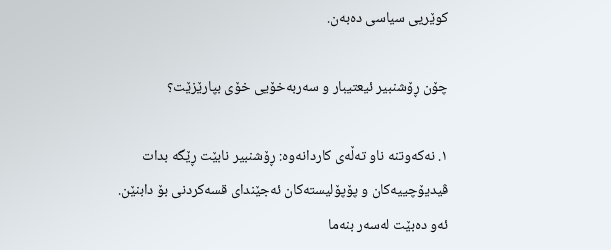کوێریی سیاسی دەبەن.

چۆن ڕۆشنبیر ئیعتیبار و سەربەخۆیی خۆی بپارێزێت؟

١. نەکەوتنە ناو تەڵەی کاردانەوە: ڕۆشنبیر نابێت ڕێگە بدات ڤیدیۆچییەکان و پۆپۆلیستەکان ئەجێندای قسەکردنی بۆ دابنێن. ئەو دەبێت لەسەر بنەما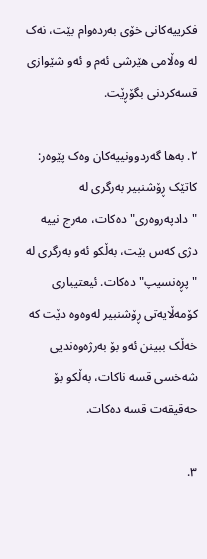فکرییەکانی خۆی بەردەوام بێت، نەک لە وەڵامی هێرشی ئەم و ئەو شێوازی قسەکردنی بگۆڕێت.

٢. بەها گەردوونییەکان وەک پێوەر: کاتێک ڕۆشنبیر بەرگری لە "دادپەروەری" دەکات، مەرج نییە دژی کەس بێت، بەڵکو ئەو بەرگری لە "پڕەنسیپ" دەکات. ئیعتیباری کۆمەڵایەتی ڕۆشنبیر لەوەوە دێت کە خەڵک ببینن ئەو بۆ بەرژەوەندیی شەخسی قسە ناکات، بەڵکو بۆ حەقیقەت قسە دەکات.

٣.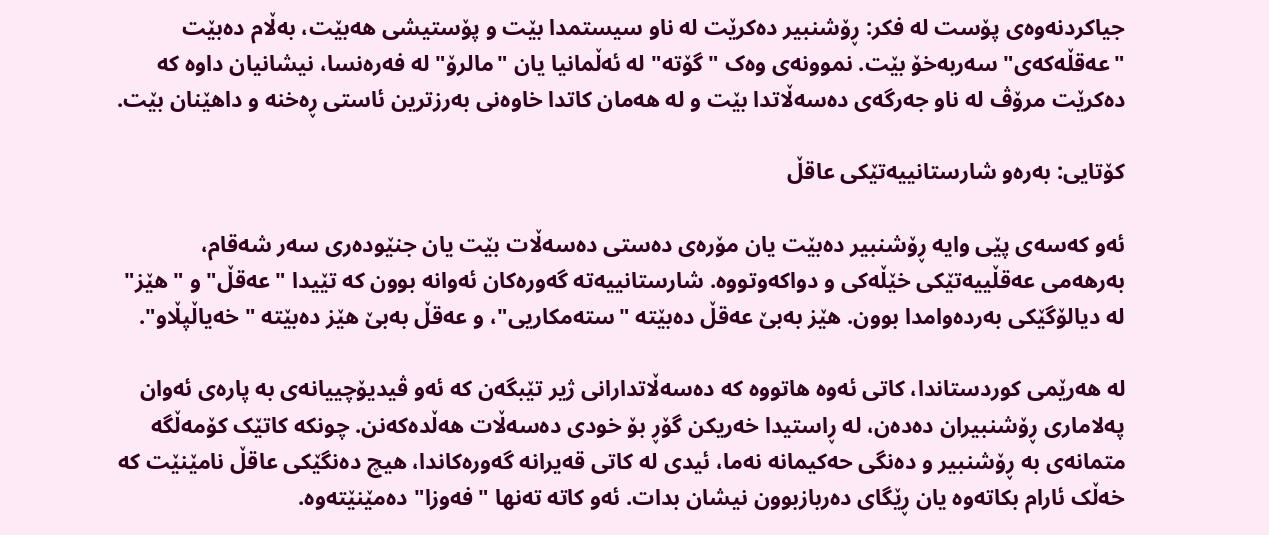جیاکردنەوەی پۆست لە فکر: ڕۆشنبیر دەکرێت لە ناو سیستمدا بێت و پۆستیشی هەبێت، بەڵام دەبێت "عەقڵەکەی" سەربەخۆ بێت. نموونەی وەک "گۆتە" لە ئەڵمانیا یان "مالرۆ" لە فەرەنسا، نیشانیان داوە کە دەکرێت مرۆڤ لە ناو جەرگەی دەسەڵاتدا بێت و لە هەمان کاتدا خاوەنی بەرزترین ئاستی ڕەخنە و داهێنان بێت.

کۆتایی: بەرەو شارستانییەتێکی عاقڵ

ئەو کەسەى پێی وایە ڕۆشنبیر دەبێت یان مۆرەی دەستی دەسەڵات بێت یان جنێودەری سەر شەقام، بەرهەمی عەقڵییەتێکی خێڵەکی و دواکەوتووە. شارستانییەتە گەورەکان ئەوانە بوون کە تێیدا "عەقڵ" و "هێز" لە دیالۆگێکی بەردەوامدا بوون. هێز بەبێ عەقڵ دەبێتە "ستەمکاریی"، و عەقڵ بەبێ هێز دەبێتە "خەیاڵپڵاو".

لە هەرێمی کوردستاندا، کاتی ئەوە هاتووە کە دەسەڵاتدارانی ژیر تێبگەن کە ئەو ڤیدیۆچییانەی بە پارەی ئەوان پەلاماری ڕۆشنبیران دەدەن، لە ڕاستیدا خەریکن گۆڕ بۆ خودی دەسەڵات هەڵدەکەنن. چونکە کاتێک کۆمەڵگە متمانەی بە ڕۆشنبیر و دەنگی حەکیمانە نەما، ئیدی لە کاتی قەیرانە گەورەکاندا، هیچ دەنگێکی عاقڵ نامێنێت کە خەڵک ئارام بکاتەوە یان ڕێگای دەربازبوون نیشان بدات. ئەو کاتە تەنها "فەوزا" دەمێنێتەوە.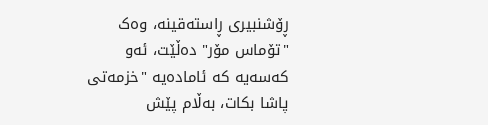ڕۆشنبیری ڕاستەقینە، وەک "تۆماس مۆر" دەڵێت، ئەو کەسەیە کە ئامادەیە "خزمەتی پاشا بکات، بەڵام پێش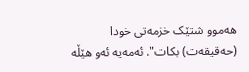هەموو شتێک خزمەتی خودا (حەقیقەت) بکات". ئەمەیە ئەو هێڵە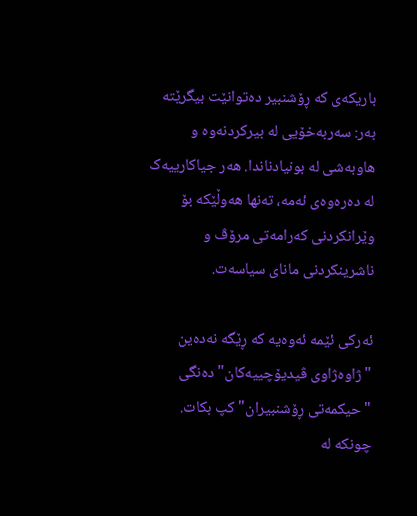باریکەی کە ڕۆشنبیر دەتوانێت بیگرێتە بەر: سەربەخۆیی لە بیرکردنەوە و هاوبەشی لە بونیادناندا. هەر جیاکارییەک لە دەرەوەی ئەمە، تەنها هەوڵێکە بۆ وێرانکردنی کەرامەتی مرۆڤ و ناشرینکردنی مانای سیاسەت.

ئەرکی ئێمە ئەوەیە کە ڕێگە نەدەین "ژاوەژاوی ڤیدیۆچییەکان" دەنگی "حیکمەتی ڕۆشنبیران" کپ بکات. چونکە لە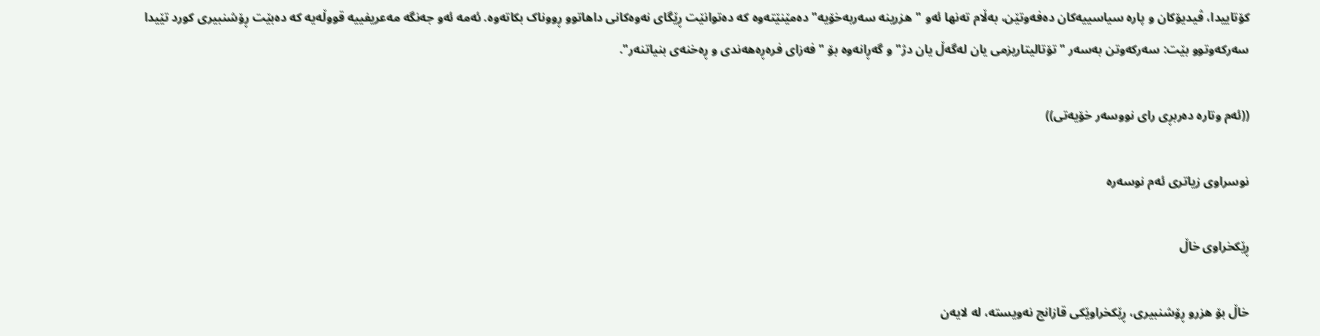کۆتاییدا، ڤیدیۆکان و پارە سیاسییەکان دەفەوتێن، بەڵام تەنها ئەو "هزرینە سەربەخۆیە" دەمێنێتەوە کە دەتوانێت ڕێگای نەوەکانی داهاتوو ڕووناک بکاتەوە. ئەمە ئەو جەنگە مەعریفییە قووڵەیە کە دەبێت ڕۆشنبیری کورد تێیدا سەرکەوتوو بێت: سەرکەوتن بەسەر "تۆتالیتاریزمی یان لەگەڵ یان دژ" و گەڕانەوە بۆ "فەزای فرەڕەهەندی و ڕەخنەی بنیاتنەر".

((ئەم وتارە دەربڕی رای نووسەر خۆیەتی))

نوسراوی زیاتری ئەم نوسەرە

ڕێکخراوی خاڵ

خاڵ بۆ هزرو ڕۆشنبیرى، ڕێکخراوێکى قازانج نەویستە، لە لایەن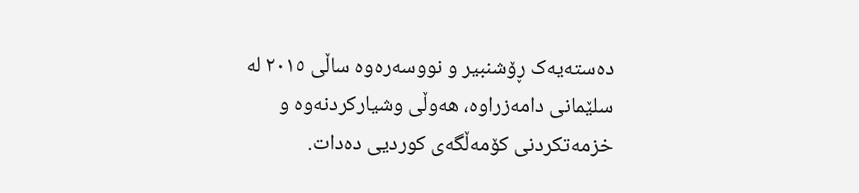دەستەیەک ڕۆشنبیر و نووسەرەوە ساڵى ٢٠١٥ لە سلێمانى دامەزراوە، هەوڵى وشیارکردنەوە و خزمەتکردنى کۆمەڵگەى کوردیى دەدات.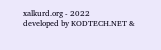xalkurd.org - 2022
developed by KODTECH.NET &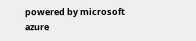powered by microsoft azure